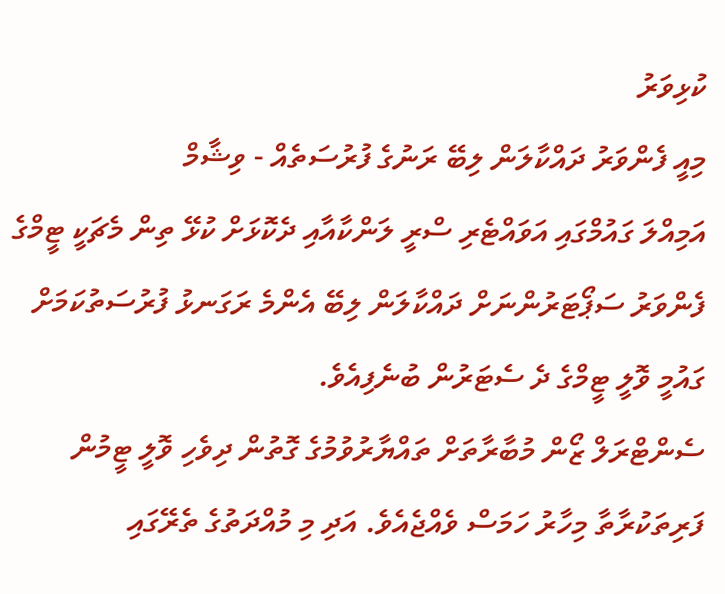ކުޅިވަރު
މިއީ ފެންވަރު ދައްކާލަން ލިބޭ ރަނުގެ ފުރުސަތެއް - ވިޝާމް
އަމިއްލަ ގައުމްގައި އަވައްޓެރި ސްރީ ލަންކާއާއި ދެކޮޅަށް ކުޅޭ ތިން މެޗަކީ ޓީމްގެ ފެންވަރު ސަޕޯޓަރުންނަށް ދައްކާލަން ލިބޭ އެންމެ ރަގަނޅު ފުރުސަތުކަމަށް ގައުމީ ވޮލީ ޓީމްގެ ދެ ސެޓަރުން ބުނެފިއެވެ.
ސެންޓްރަލް ޒޯން މުބާރާތަށް ތައްޔާރުވުމުގެ ގޮތުން ދިވެހި ވޮލީ ޓީމުން ފަރިތަކުރާތާ މިހާރު ހަމަސް ވެއްޖެއެވެ. އަދި މި މުއްދަތުގެ ތެރޭގައި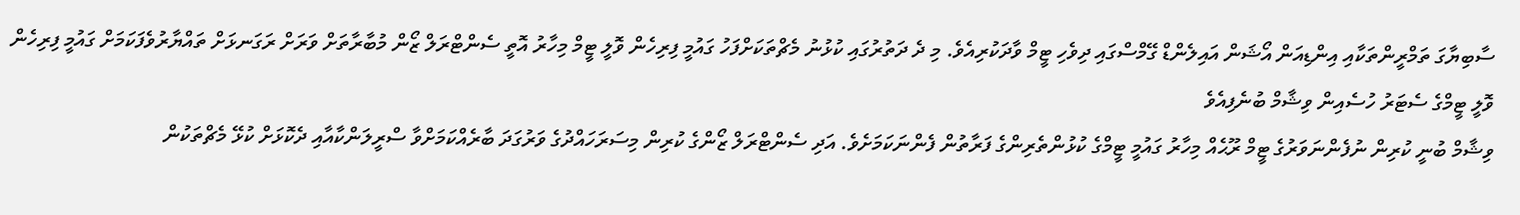ސާބިޔާގަ ތަމްރީންތަކާއި އިންޑިއަން އޯޝަން އައިލެންޑް ގޭމްސްގައި ދިވެހި ޓީމް ވާދަކުރިއެވެ. މި ދެ ދަތުރުގައި ކުޅުނު މެޗްތަކަށްފަހު ގައުމީ ފިރިހެން ވޮލީ ޓީމް މިހާރު އޮތީ ސެންޓްރަލް ޒޯން މުބާރާތަށް ވަރަށް ރަގަނޅަށް ތައްޔާރުވެފަކަމަށް ގައުމީ ފިރިހެން ވޮލީ ޓީމްގެ ސެޓަރު ހުސެއިން ވިޝާމް ބުނެފިއެވެ
ވިޝާމް ބުނީ ކުރިން ނުފެންނަވަރުގެ ޓީމް ރޫޙެއް މިހާރު ގައުމީ ޓީމްގެ ކުޅުންތެރިންގެ ފަރާތުން ފެންނަކަމަށެވެ. އަދި ސެންޓްރަލް ޒޯންގެ ކުރިން މިސަރަހައްދުގެ ވަރުގަދަ ބާރެއްކަމަށްވާ ސްރީލަންކާއާއި ދެކޮޅަށް ކުޅޭ މެޗްތަކުން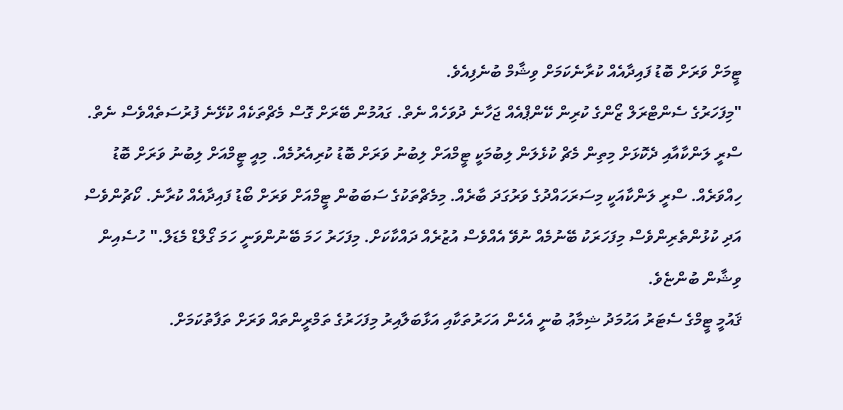ޓީމަށް ވަރަށް ބޮޑު ފައިދާއެއް ކުރާނެކަމަށް ވިޝާމް ބުނެފިއެވެ.
"މިފަހަރުގެ ސެންޓްރަލް ޒޯންގެ ކުރިން ކޭންޕްއެއް ޖަހާނެ ދުވަހެއް ނެތް. ގައުމުން ބޭރަށް ގޮސް މެޗްތަކެއް ކުޅޭނެ ފުރުސަތެއްވެސް ނެތް. ސްރީ ލަންކާއާއި ދެކޮޅަށް މިތިން މެޗް ކުޅެލަން ލިބުމަކީ ޓީމްއަށް ލިބުނު ވަރަށް ބޮޑު ކުރިއެރުމެއް. މިއީ ޓީމްއަށް ލިބުނު ވަރަށް ބޮޑު ހިއްވަރެއް. ސްރީ ލަންކާއަކީ މިސަރަހައްދުގެ ވަރުގަދަ ބާރެއް. މިމެޗްތަކުގެ ސަބަބުން ޓީމްއަށް ވަރަށް ބޯޑު ފައިދާއެއް ކުރާނެ. ކޯޗުންވެސް އަދި ކުޅުންތެރިންވެސް މިފަހަރަކު ބޭނުމެއް ނުވޭ އެއްވެސް އުޒުރެއް ދައްކާކަށް. މިފަހަރު ހަމަ ބޭނުންވަނީ ހަމަ ގޯލްޑް މެޑަލް." ހުސެއިން ވިޝާން ބުންޏެވެ.
ޤައުމީ ޓީމްގެ ސެޓަރު އަޙުމަދު ޝިމާޢު ބުނީ އެހެން އަހަރުތަކާއި އަޅާބަލާއިރު މިފަހަރުގެ ތަމްރީންތައް ވަރަށް ތަފާތުކަމަށް.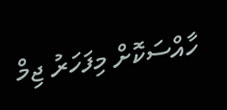ހާއްސަކޮށް މިފަހަރު ޖިމް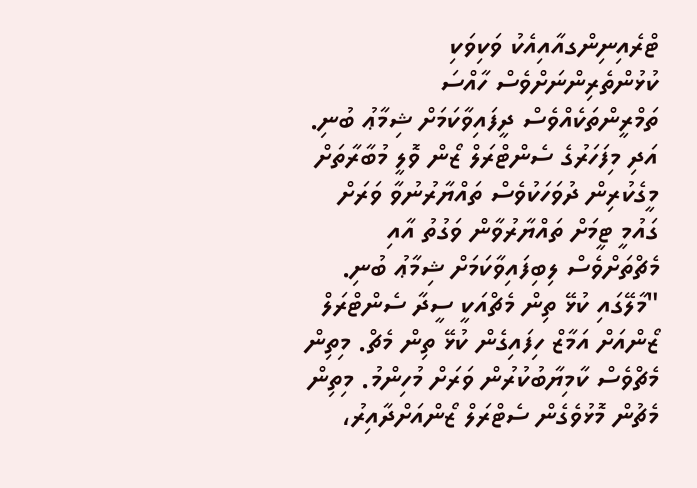ޓްރެއިނިންގއާއިއެކު ވަކިވަކި ކުޅުންތެރިންނަށްވެސް ހާއްސަ ތަމްރީންތަކެއްވެސް ދީފައިވާކަމަށް ޝިމާޢު ބުނި. އަދި މިފަހަރުގެ ސެންޓްރަލް ޒޯން ވޮލީ މުބާރާތަށް މީގެކުރިން ދުވަހަކުވެސް ތައްޔާރުނުވާ ވަރަށް ގައުމީ ޓީމަށް ތައްޔާރުވާން ވަގުތު އާއި މެޗްތަށްވެސް ލިބިފައިވާކަމަށް ޝިމާޢު ބުނި.
"މާލޭގައި ކުޅޭ ތިން މެޗްއަކީ ސީދާ ސެންޓްރަލް ޒޯންއަށް އަމާޒް ހިފައިގެން ކުޅޭ ތިން މެޗް. މިތިން މެޗްވެސް ކާމިޔާބުކުރުން ވަރަށް މުހިންމު. މިތިން މެޗުން މޮޅުވެގެން ސެޓްރަލް ޒޯންއަށްދާއިރު،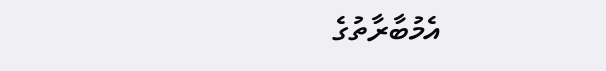އެމުބާރާތުގެ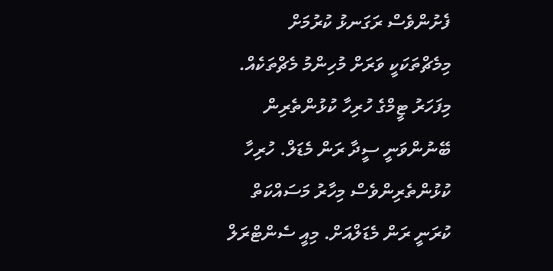ފެށުންވެސް ރަގަނޅު ކުރުމަށް މިމެޗްތަކަކީ ވަރަށް މުހިންމު މެޗްތަކެއް. މިފަހަރު ޓީމްގެ ހުރިހާ ކުޅުންތެރިން ބޭނުންވަނީ ސީދާ ރަން މެޑަލް. ހުރިހާ ކުޅުންތެރިންވެސް މިހާރު މަސައްކަތް ކުރަނީ ރަން މެޑަލްއަށް. މިއީ ސެންޓްރަލް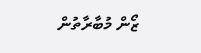ޒޯން މުބާރާތުން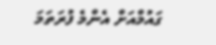ގައުމްއަށް އެންމެ ފުރަތަމަ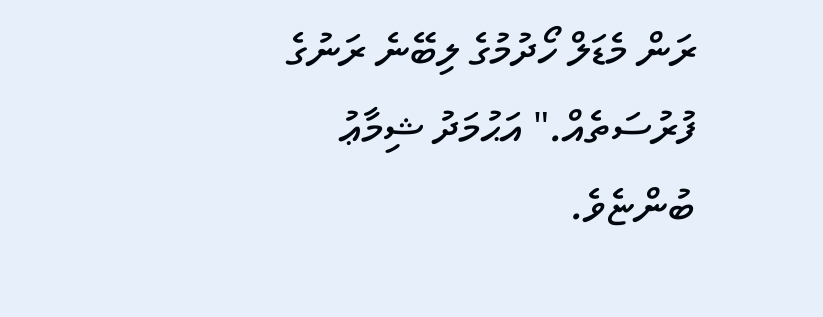ރަން މެޑަލް ހޯދުމުގެ ލިބޭނެ ރަނުގެ ފުރުސަތެއް." އަޙުމަދު ޝިމާޢު ބުންޏެވެ.